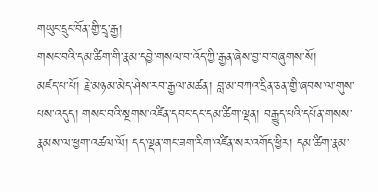གཡུང་དྲུང་བོན་གྱི་དྲྭ་རྒྱ།
གསང་བའི་དམ་ཚིག་གི་རྣམ་དབྱེ་གསལ་བ་འོད་ཀྱི་རྒྱན་ཞེས་བྱ་བ་བཞུགས་སོ།
མཛད་པ་པོ། རྗེ་མཉམ་མེད་ཤེས་རབ་རྒྱལ་མཚན། བླ་མ་བཀའ་དྲིན་ཅན་གྱི་ཞབས་ལ་གུས་པས་འདུད། གསང་བའི་སྔགས་འཛིན་དབང་དང་དམ་ཚིག་ལྡན། བརྒྱུད་པའི་དཔོན་གསས་རྣམས་ལ་ཕྱག་འཚལ་ལོ། དད་ལྡན་གང་ཟག་རིག་འཛིན་སར་འགོད་ཕྱིར། དམ་ཚིག་རྣམ་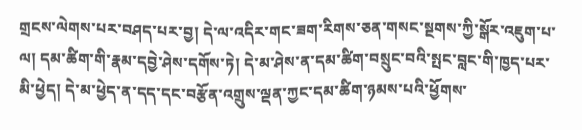གྲངས་ལེགས་པར་བཤད་པར་བྱ། དེ་ལ་འདིར་གང་ཟག་རིགས་ཅན་གསང་སྔགས་ཀྱི་སྒོར་འཇུག་པ་ལ། དམ་ཚིག་གི་རྣམ་དབྱེ་ཤེས་དགོས་ཏེ། དེ་མ་ཤེས་ན་དམ་ཚིག་བསྲུང་བའི་སྤང་བླང་གི་ཁྱད་པར་མི་ཕྱེད། དེ་མ་ཕྱེད་ན་དད་དང་བརྩོན་འགྲུས་ལྡན་ཀྱང་དམ་ཚིག་ཉམས་པའི་ཕྱོགས་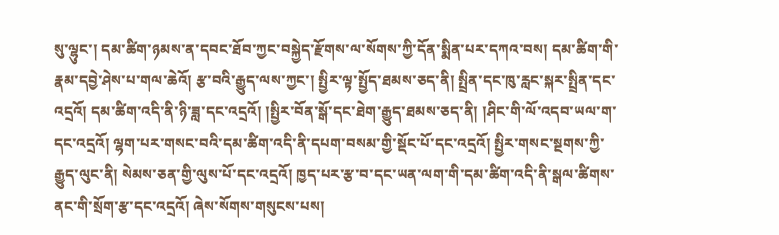སུ་ལྷུང་། དམ་ཚིག་ཉམས་ན་དབང་ཐོབ་ཀྱང་བསྐྱེད་རྫོགས་ལ་སོགས་ཀྱི་དོན་སྨིན་པར་དཀའ་བས། དམ་ཚིག་གི་རྣམ་དབྱེ་ཤེས་པ་གལ་ཆེའོ། རྩ་བའི་རྒྱུད་ལས་ཀྱང་། སྤྱིར་ལྟ་སྤྱོད་ཐམས་ཅད་ནི། སྤྲིན་དང་ཁུ་རླང་སྐར་སྤྲིན་དང་འདྲའོ། དམ་ཚིག་འདི་ནི་ཉི་ཟླ་དང་འདྲའོ། །སྤྱིར་བོན་སྒོ་དང་ཐེག་རྒྱུད་ཐམས་ཅད་ནི། །ཤིང་གི་ལོ་འདབ་ཡལ་ག་དང་འདྲའོ། ལྷག་པར་གསང་བའི་དམ་ཚིག་འདི་ནི་དཔག་བསམ་གྱི་སྡོང་པོ་དང་འདྲའོ། སྤྱིར་གསང་སྔགས་ཀྱི་རྒྱུད་ལུང་ནི། སེམས་ཅན་གྱི་ལུས་པོ་དང་འདྲའོ། ཁྱད་པར་རྩ་བ་དང་ཡན་ལག་གི་དམ་ཚིག་འདི་ནི་སྒལ་ཚིགས་ནང་གི་སྲོག་རྩ་དང་འདྲའོ། ཞེས་སོགས་གསུངས་པས།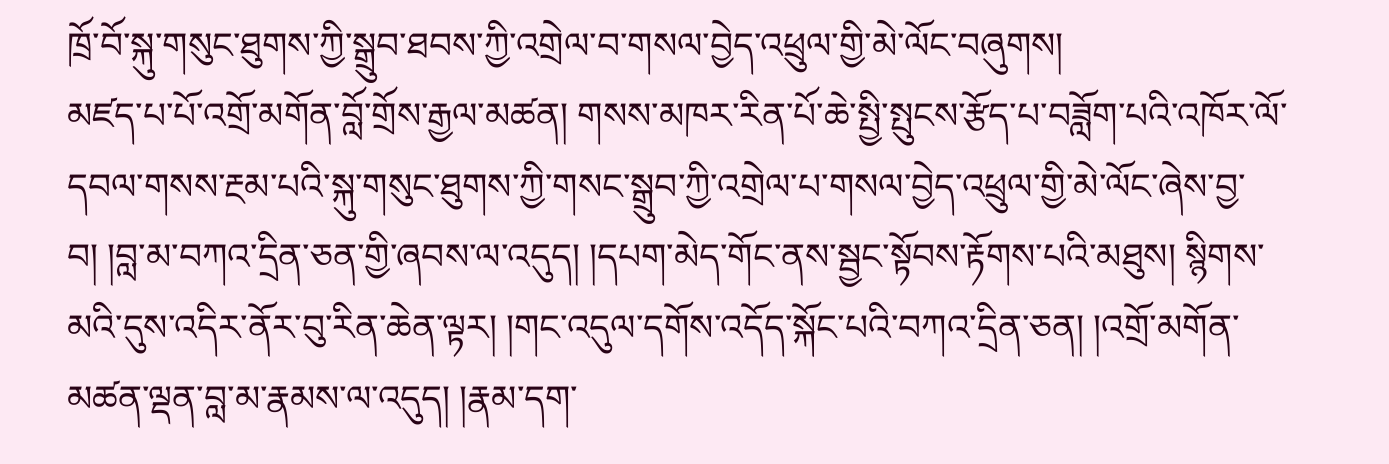ཁྲོ་བོ་སྐུ་གསུང་ཐུགས་ཀྱི་སྒྲུབ་ཐབས་ཀྱི་འགྲེལ་བ་གསལ་བྱེད་འཕྲུལ་གྱི་མེ་ལོང་བཞུགས།
མཛད་པ་པོ་འགྲོ་མགོན་བློ་གྲོས་རྒྱལ་མཚན། གསས་མཁར་རིན་པོ་ཆེ་སྤྱི་སྤུངས་རྩོད་པ་བཟློག་པའི་འཁོར་ལོ་དབལ་གསས་རྔམ་པའི་སྐུ་གསུང་ཐུགས་ཀྱི་གསང་སྒྲུབ་ཀྱི་འགྲེལ་པ་གསལ་བྱེད་འཕྲུལ་གྱི་མེ་ལོང་ཞེས་བྱ་བ། །བླ་མ་བཀའ་དྲིན་ཅན་གྱི་ཞབས་ལ་འདུད། །དཔག་མེད་གོང་ནས་སྦྱང་སྟོབས་རྟོགས་པའི་མཐུས། སྙིགས་མའི་དུས་འདིར་ནོར་བུ་རིན་ཆེན་ལྟར། །གང་འདུལ་དགོས་འདོད་སྐོང་པའི་བཀའ་དྲིན་ཅན། །འགྲོ་མགོན་མཚན་ལྡན་བླ་མ་རྣམས་ལ་འདུད། །རྣམ་དག་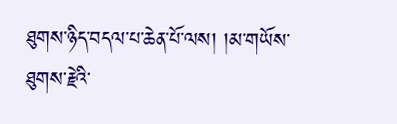ཐུགས་ཉིད་བདལ་པ་ཆེན་པོ་ལས། །མ་གཡོས་ཐུགས་རྗེའི་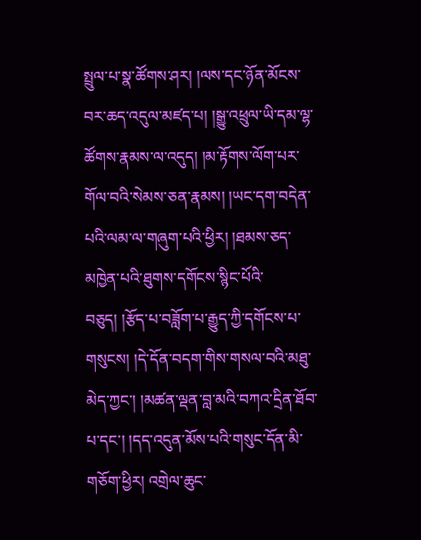སྤྲུལ་པ་སྣ་ཚོགས་ཤར། །ལས་དང་ཉོན་མོངས་བར་ཆད་འདུལ་མཛད་པ། །སྒྱུ་འཕྲུལ་ཡི་དམ་ལྷ་ཚོགས་རྣམས་ལ་འདུད། །མ་རྟོགས་ལོག་པར་གོལ་བའི་སེམས་ཅན་རྣམས། །ཡང་དག་བདེན་པའི་ལམ་ལ་གཞུག་པའི་ཕྱིར། །ཐམས་ཅད་མཁྱེན་པའི་ཐུགས་དགོངས་སྙིང་པོའི་བཅུད། །རྩོད་པ་བཟློག་པ་རྒྱུད་ཀྱི་དགོངས་པ་གསུངས། །དེ་དོན་བདག་གིས་གསལ་བའི་མཐུ་མེད་ཀྱང་། །མཚན་ལྡན་བླ་མའི་བཀའ་དྲིན་ཐོབ་པ་དང་། །དད་འདུན་མོས་པའི་གསུང་དོན་མི་གཅོག་ཕྱིར། འགྲེལ་ཆུང་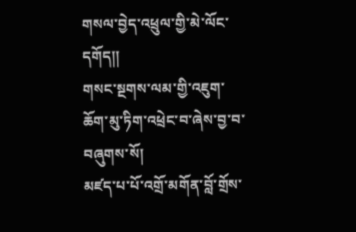གསལ་བྱེད་འཕྲུལ་གྱི་མེ་ལོང་དགོད།།
གསང་སྔགས་ལམ་གྱི་འཇུག་ཆོག་མུ་ཏིག་འཕྲེང་བ་ཞེས་བྱ་བ་བཞུགས་སོ།
མཛད་པ་པོ་འགྲོ་མགོན་བློ་གྲོས་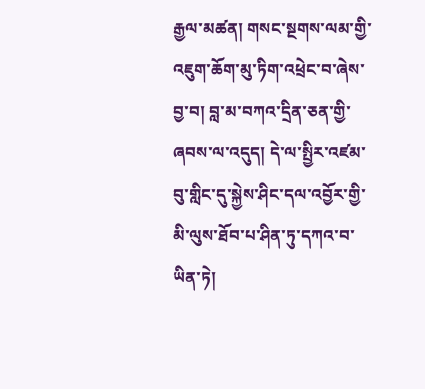རྒྱལ་མཚན། གསང་སྔགས་ལམ་གྱི་འཇུག་ཆོག་མུ་ཏིག་འཕྲེང་བ་ཞེས་བྱ་བ། བླ་མ་བཀའ་དྲིན་ཅན་གྱི་ཞབས་ལ་འདུད། དེ་ལ་སྤྱིར་འཛམ་བུ་གླིང་དུ་སྐྱེས་ཤིང་དལ་འབྱོར་གྱི་མི་ལུས་ཐོབ་པ་ཤིན་ཏུ་དཀའ་བ་ཡིན་ཏེ།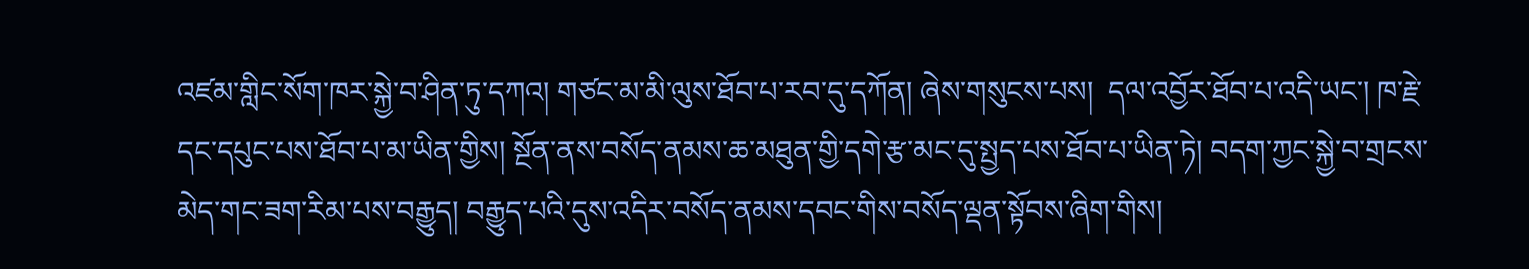འཛམ་གླིང་སོག་ཁར་སྐྱེ་བ་ཤིན་ཏུ་དཀའ། གཙང་མ་མི་ལུས་ཐོབ་པ་རབ་དུ་དཀོན། ཞེས་གསུངས་པས།  དལ་འབྱོར་ཐོབ་པ་འདི་ཡང་། ཁ་རྗེ་དང་དཔུང་པས་ཐོབ་པ་མ་ཡིན་གྱིས། སྔོན་ནས་བསོད་ནམས་ཆ་མཐུན་གྱི་དགེ་རྩ་མང་དུ་སྤྱད་པས་ཐོབ་པ་ཡིན་ཏེ། བདག་ཀྱང་སྐྱེ་བ་གྲངས་མེད་གང་ཟག་རིམ་པས་བརྒྱུད། བརྒྱུད་པའི་དུས་འདིར་བསོད་ནམས་དབང་གིས་བསོད་ལྡན་སྟོབས་ཞིག་གིས།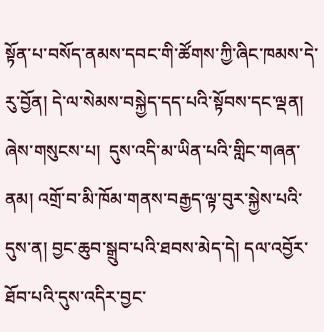སྟོན་པ་བསོད་ནམས་དབང་གི་ཚོགས་ཀྱི་ཞིང་ཁམས་དེ་རུ་བྱོན། དེ་ལ་སེམས་བསྐྱེད་དད་པའི་སྟོབས་དང་ལྡན། ཞེས་གསུངས་པ།  དུས་འདི་མ་ཡིན་པའི་གླིང་གཞན་ནམ། འགྲོ་བ་མི་ཁོམ་གནས་བརྒྱད་ལྟ་བུར་སྐྱེས་པའི་དུས་ན། བྱང་ཆུབ་སྒྲུབ་པའི་ཐབས་མེད་དེ། དལ་འབྱོར་ཐོབ་པའི་དུས་འདིར་བྱང་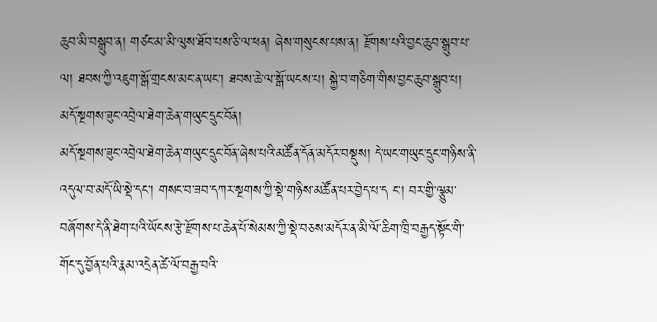ཆུབ་མི་བསྒྲུབ་ན། གཙང་མ་མི་ལུས་ཐོབ་པས་ཅི་ལ་ཕན། ཞེས་གསུངས་པས་ན། རྫོགས་པའི་བྱང་ཆུབ་སྒྲུབ་པ་ལ། ཐབས་ཀྱི་འཇུག་སྒོ་གྲངས་མང་ན་ཡང་། ཐབས་ཆེ་ལ་སྒོ་ཡངས་པ། སྐྱེ་བ་གཅིག་གིས་བྱང་ཆུབ་སྒྲུབ་པ།
མདོ་སྔགས་ཟུང་འབྲེལ་ཐེག་ཆེན་གཡུང་དྲུང་བོན།
མདོ་སྔགས་ཟུང་འབྲེལ་ཐེག་ཆེན་གཡུང་དྲུང་བོན་ཞེས་པའི་མཚོན་དོན་མདོར་བསྡུས། དེ་ཡང་གཡུང་དྲུང་གཉིས་ནི་འདུལ་བ་མདོ་ཡི་སྡེ་དང་། གསང་བ་ཟབ་དཀར་སྔགས་ཀྱི་སྡེ་གཉིས་མཚོན་པར་བྱེད་པ་ད ང་། བར་གྱི་ལྕུམ་བཞོགས་དེ་ནི་ཐེག་པའི་ཡོངས་རྩེ་རྫོགས་པ་ཆེན་པོ་སེམས་ཀྱི་སྡེ་བཅས་མདོར་ན་མི་ལོ་ཆིག་ཁྲི་བརྒྱད་སྟོང་གི་གོང་དུ་བྱོན་པའི་རྣམ་འདྲེན་ཚེ་ལོ་བརྒྱ་བའི་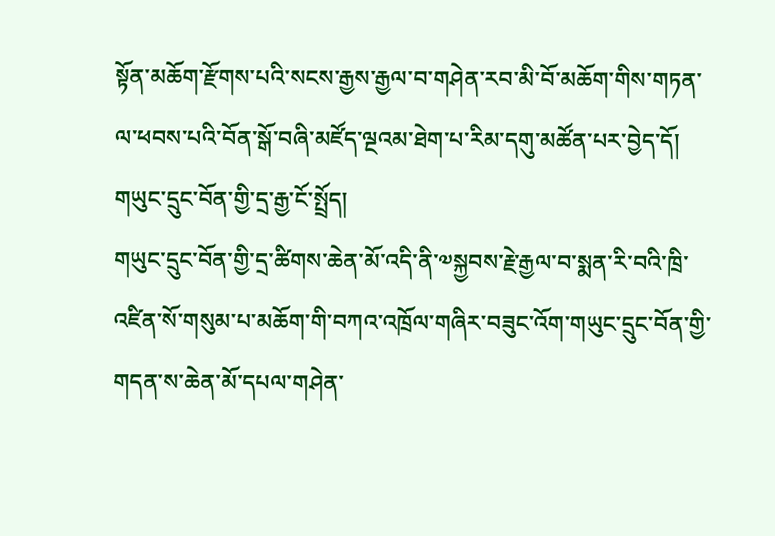སྟོན་མཆོག་རྫོགས་པའི་སངས་རྒྱས་རྒྱལ་བ་གཤེན་རབ་མི་བོ་མཆོག་གིས་གཏན་ལ་ཕབས་པའི་བོན་སྒོ་བཞི་མཛོད་ལྔའམ་ཐེག་པ་རིམ་དགུ་མཚོན་པར་བྱེད་དོ།
གཡུང་དྲུང་བོན་གྱི་དྲ་རྒྱ་ངོ་སྤྲོད།
གཡུང་དྲུང་བོན་གྱི་དྲ་ཚིགས་ཆེན་མོ་འདི་ནི་༧སྐྱབས་རྗེ་རྒྱལ་བ་སྨན་རི་བའི་ཁྲི་འཛིན་སོ་གསུམ་པ་མཆོག་གི་བཀའ་འཁྲོལ་གཞིར་བཟུང་འོག་གཡུང་དྲུང་བོན་གྱི་གདན་ས་ཆེན་མོ་དཔལ་གཤེན་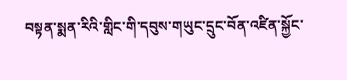བསྟན་སྨན་རིའི་གླིང་གི་དབུས་གཡུང་དྲུང་བོན་འཛིན་སྐྱོང་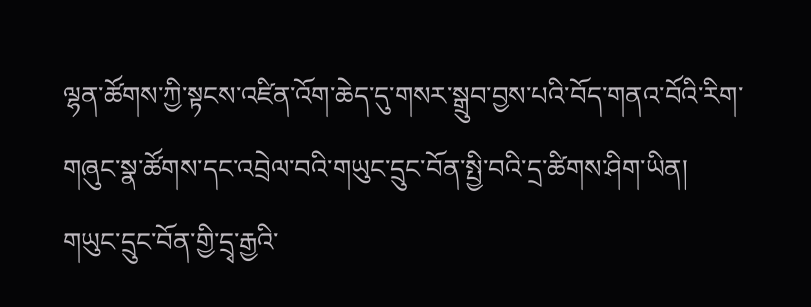ལྷན་ཚོགས་ཀྱི་སྟངས་འཛིན་འོག་ཆེད་དུ་གསར་སྒྲུབ་བྱས་པའི་བོད་གནའ་བོའི་རིག་གཞུང་སྣ་ཚོགས་དང་འབྲེལ་བའི་གཡུང་དྲུང་བོན་སྤྱི་བའི་དྲ་ཚིགས་ཤིག་ཡིན།
གཡུང་དྲུང་བོན་གྱི་དྲྭ་རྒྱའི་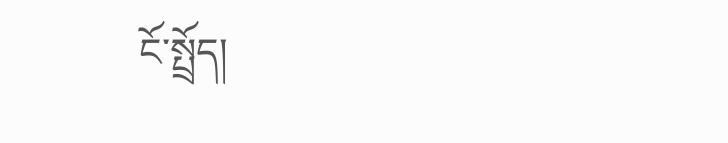ངོ་སྤྲོད།